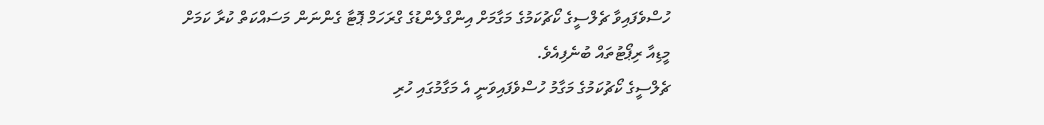ހުސްވެފައިވާ ޗެލްސީގެ ކޯޗުކަމުގެ މަގާމަށް އިންގްލެންޑުގެ ގްރަހަމް ޕޮޓާ ގެންނަން މަސައްކަތް ކުރާ ކަމަށް މީޑިއާ ރިޕޯޓުތައް ބުނެފިއެވެ.
ޗެލްސީގެ ކޯޗުކަމުގެ މަގާމު ހުސްވެފައިވަނީ އެ މަގާމުގައި ހުރި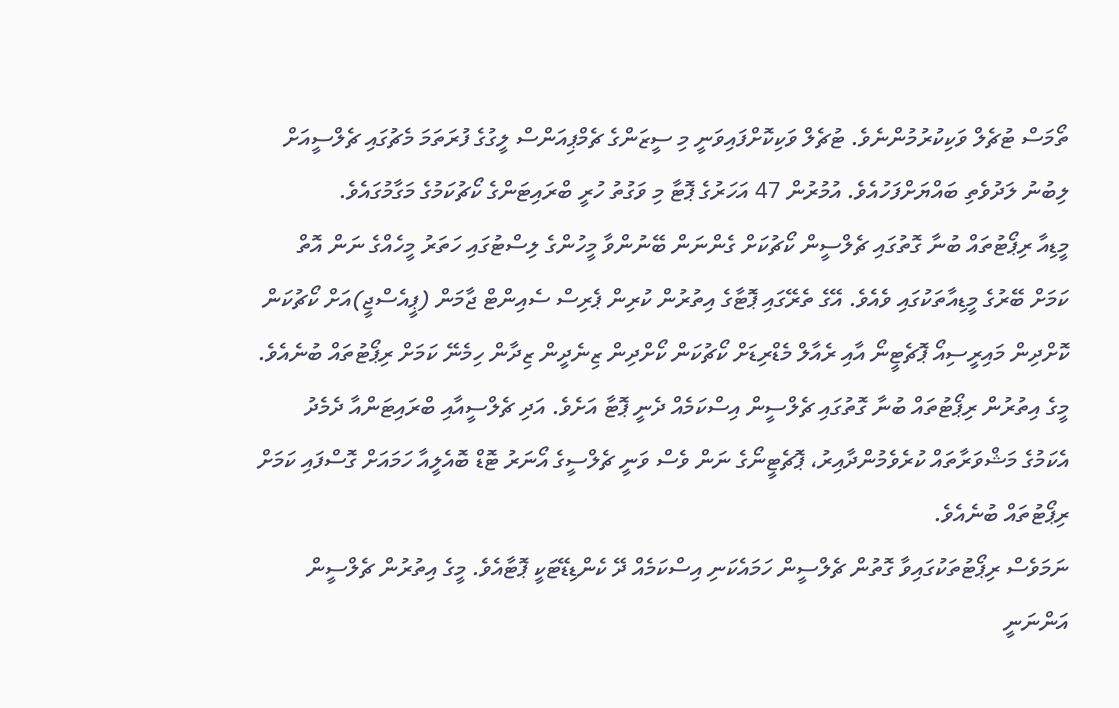ތޯމަސް ޓުޗެލް ވަކިކުރުމުންނެވެ. ޓުޗެލް ވަކިކޮށްފައިވަނީ މި ސީޒަންގެ ޗެމްޕިއަންސް ލީގުގެ ފުރަތަމަ މެޗުގައި ޗެލްސީއަށް ލިބުނު ލަދުވެތި ބައްޔަށްފަހުއެވެ. އުމުރުން 47 އަހަރުގެ ޕޮޓާ މި ވަގުތު ހުރީ ބްރައިޓަންގެ ކޯޗުކަމުގެ މަގާމުގައެވެ.
މީޑިއާ ރިޕޯޓުތައް ބުނާ ގޮތުގައި ޗެލްސީން ކޯޗުކަށް ގެންނަން ބޭނުންވާ މީހުންގެ ލިސްޓުގައި ހަތަރު މީހެއްގެ ނަން އޮތް ކަމަށް ބޭރުގެ މީޑިއާތަކުގައި ވެއެވެ. އޭގެ ތެރޭގައި ޕޮޓާގެ އިތުރުން ކުރިން ޕެރިސް ސެއިންޓް ޖާމަން (ޕީއެސްޖީ)އަށް ކޯޗުކަން ކޮށްދިން މައިރީސިއޯ ޕޮޗެޓީނޯ އާއި ރެއާލް މެޑްރިޑަށް ކޯޗުކަން ކޯށްދިން ޒިނެދީން ޒިދާން ހިމެނޭ ކަމަށް ރިޕޯޓުތައް ބުނެއެވެ. މީގެ އިތުރުން ރިޕޯޓުތައް ބުނާ ގޮތުގައި ޗެލްސީން އިސްކަމެއް ދެނީ ޕޮޓާ އަށެވެ. އަދި ޗެލްސީއާއި ބްރައިޓަންއާ ދެމެދު އެކަމުގެ މަޝްވަރާތައް ކުރެވެމުންދާއިރު، ޕޮޗެޓީނޯގެ ނަން ވެސް ވަނީ ޗެލްސީގެ އޯނަރު ޓޮޑް ބޮއެލީއާ ހަމައަށް ގޮސްފައި ކަމަށް ރިޕޯޓުތައް ބުނެއެވެ.
ނަމަވެސް ރިޕޯޓުތަކުގައިވާ ގޮތުން ޗެލްސީން ހަމައެކަނި އިސްކަމެއް ދޭ ކެންޑިޑޭޓަކީ ޕޮޓާއެވެ. މީގެ އިތުރުން ޗެލްސީން އަންނަނީ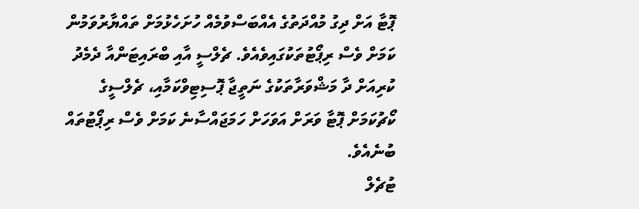ޕޮޓާ އަށް ދިގު މުއްދަތުގެ އެއްބަސްވުމެއް ހުށަހެޅުމަށް ތައްޔާރުވަމުން ކަމަށް ވެސް ރިޕޯޓުތަކުގައިވެއެވެ. ޗެލްސީ އާއި ބްރައިޓަންއާ ދެމެދު ކުރިއަށް ދާ މަޝްވަރާތަކުގެ ނަތީޖާ ޕޮސިޓިވްކަމާއި، ޗެލްސީގެ ކޯޗުކަމަށް ޕޮޓާ ވަރަށް އަވަހަށް ހަމަޖައްސާނެ ކަމަށް ވެސް ރިޕޯޓުތައް ބުނެއެވެ.
ޓުޗެލް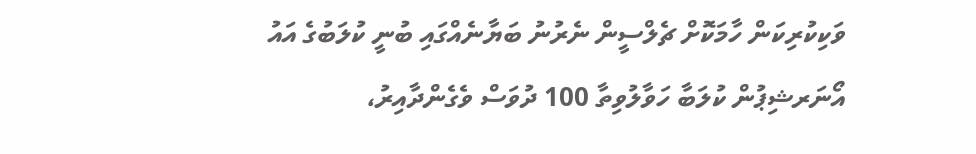ވަކިކުރިކަން ހާމަކޮށް ޗެލްސީން ނެރުނު ބަޔާނެއްގައި ބުނީ ކުލަބުގެ އައު އޯނަރޝިޕުން ކުލަބާ ހަވާލުވިތާ 100 ދުވަސް ވެގެންދާއިރު،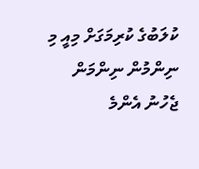ކުލަބުގެ ކުރިމަގަށް މިއީ މި ނިންމުން ނިންމަން ޖެހުނު އެންމެ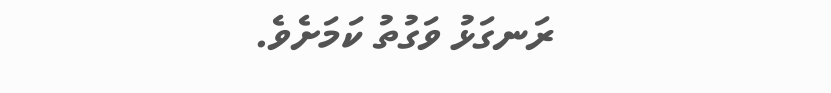ރަނގަޅު ވަގުތު ކަމަށެވެ.